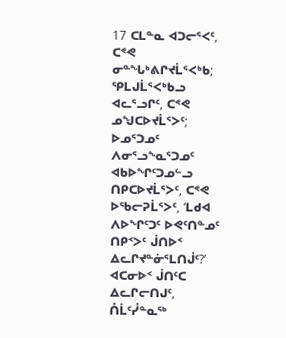17 ᑕᒪᓐᓇ ᐊᑐᓕᕐᐸᑦ, ᑕᕝᕙ ᓂᓐᖓᒃᕕᒋᔪᒫᕐᐸᒃᑲ; ᕿᒪᒍᒫᕐᐸᒃᑲᓗ ᐊᓚᕐᓗᒋᑦ, ᑕᕝᕙ ᓄᖑᑕᐅᔪᒫᕐᐳᑦ; ᐅᓄᕐᑐᓄᑦ ᐱᓂᕐᓗᖕᓇᕐᑐᓄᑦ ᐊᑲᐅᖏᑦᑐᓄᓪᓗ ᑎᑭᑕᐅᔪᒫᕐᐳᑦ, ᑕᕝᕙ ᐅᖃᓕᕈᒫᕐᐳᑦ, ‘ᒪᑯᐊ ᐱᐅᖏᑦᑐᑦ ᐅᕙᑦᑎᓐᓄᑦ ᑎᑭᑉᐳᑦ ᒎᑎᐅᑉ ᐃᓚᒋᔪᓐᓃᕐᒪᑎᒎᑦ?’
ᐊᑕᓂᐅᑉ ᒎᑎᑦᑕ ᐃᓚᒋᓕᑎᒍᑦ, ᑍᒫᑦᓮᓐᓇᖅ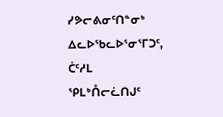ᓯᕗᓕᕕᓂᑦᑎᓐᓂᒃ ᐃᓚᐅᖃᓚᐅᕐᓂᕐᒥᑐᑦ, ᑖᑦᓱᒪ ᕿᒪᒃᑍᓕᓛᑎᒍᑦ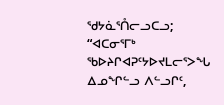ᖁᔭᓈᕐᑍᓕᓗᑕᓗ;
“ᐊᑕᓂᕐᒥᒃ ᖃᐅᔨᒋᐊᕈᑦᔭᐅᔪᒪᓕᕐᐳᖓ ᐃᓄᖏᓪᓗ ᐱᓪᓗᒋᑦ,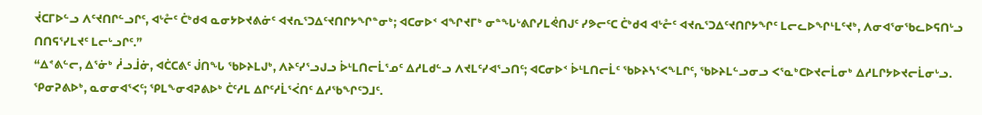ᔫᑕᒥᐅᓪᓗ ᐱᑦᔪᑎᒋᓪᓗᒋᑦ, ᐊᒡᓔᑦ ᑖᒃᑯᐊ ᓇᓂᔭᐅᔪᕕᓃᑦ ᐊᔪᕆᕐᑐᐃᑦᔪᑎᒋᔭᖏᓐᓂᒃ; ᐊᑕᓂᐅᑉ ᐊᖏᔪᒥᒃ ᓂᓐᖓᒡᕕᒋᓯᒪᕚᑎᒍᑦ ᓯᕗᓕᑦᑕ ᑖᒃᑯᐊ ᐊᒡᓔᑦ ᐊᔪᕆᕐᑐᐃᑦᔪᑎᒋᔭᖏᑦ ᒪᓕᓚᐅᖏᒻᒪᑦᔪᒃ, ᐱᓂᐊᕐᓂᖃᓚᐅᕋᑎᒡᓗ ᑎᑎᕋᕐᓯᒪᔪᑦ ᒪᓕᒡᓗᒋᑦ.”
“ᐃᕝᕕᓪᓕ, ᐃᕐᓃᒃ ᓲᓗᒨᓃ, ᐊᑖᑕᕕᑦ ᒎᑎᖓ ᖃᐅᔨᒪᒍᒃ, ᐱᔨᑦᓯᕐᓗᒍᓗ ᐆᒻᒪᑎᓕᒫᕐᓄᑦ ᐃᓱᒪᑯᓪᓗ ᐱᔪᒪᑦᓯᐊᕐᓗᑎᑦ; ᐊᑕᓂᐅᑉ ᐆᒻᒪᑎᓕᒫᑦ ᖃᐅᔨᓴᕐᐸᖕᒪᒋᑦ, ᖃᐅᔨᒪᓪᓗᓂᓗ ᐸᕐᓇᒃᑕᐅᔪᓕᒫᓂᒃ ᐃᓱᒪᒋᔭᐅᔪᓕᒫᓂᒡᓗ. ᕿᓂᕈᕕᐅᒃ, ᓇᓂᓂᐊᕐᐸᑦ; ᕿᒪᖕᓂᐊᕈᕕᐅᒃ ᑖᑦᓱᒪ ᐃᒋᑦᓱᒫᕐᐹᑎᑦ ᐃᓱᖃᖏᑦᑐᒧᑦ.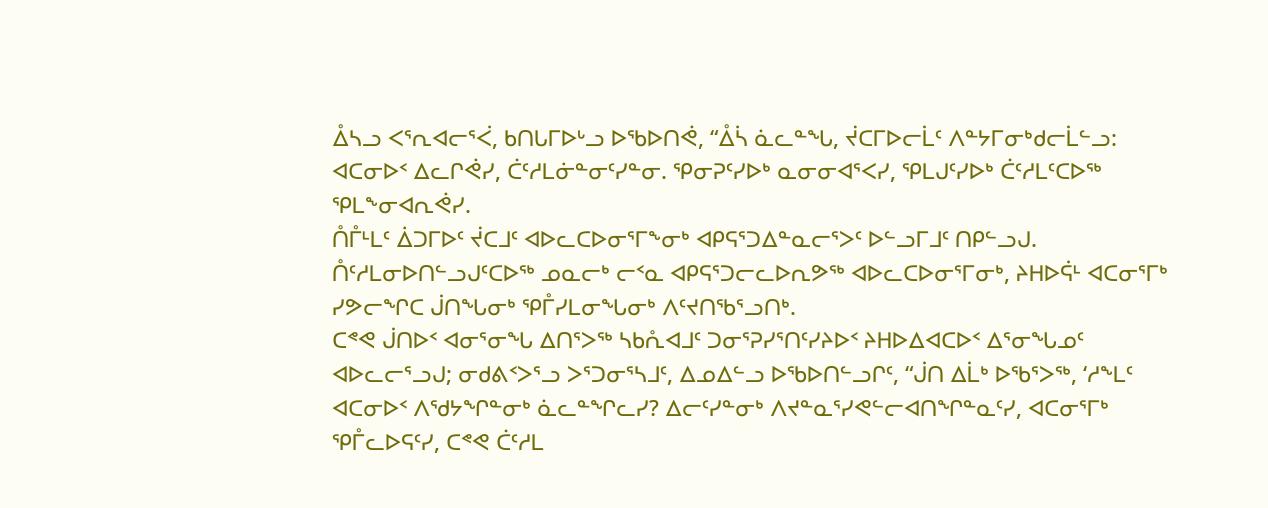ᐂᓴᓗ ᐸᕐᕆᐊᓕᕐᐹ, ᑲᑎᒐᒥᐅᒡᓗ ᐅᖃᐅᑎᕚ, “ᐂᓵ ᓈᓚᓐᖓ, ᔫᑕᒥᐅᓕᒫᑦ ᐱᓐᔭᒥᓂᒃᑯᓕᒫᓪᓗ: ᐊᑕᓂᐅᑉ ᐃᓚᒋᕚᓯ, ᑖᑦᓱᒪᓃᓐᓂᑦᓯᓐᓂ. ᕿᓂᕈᑦᓯᐅᒃ ᓇᓂᓂᐊᕐᐸᓯ, ᕿᒪᒍᑦᓯᐅᒃ ᑖᑦᓱᒪᑦᑕᐅᖅ ᕿᒪᖕᓂᐊᕆᕚᓯ.
ᑍᒤᒻᒪᑦ ᐄᑐᒥᐅᑦ ᔫᑕᒧᑦ ᐊᐅᓚᑕᐅᓂᕐᒥᖕᓂᒃ ᐊᑭᕋᕐᑐᐃᓐᓇᓕᕐᐳᑦ ᐅᓪᓗᒥᒧᑦ ᑎᑭᓪᓗᒍ. ᑍᑦᓱᒪᓂᐅᑎᓪᓗᒍᑦᑕᐅᖅ ᓄᓇᓕᒃ ᓕᑉᓇ ᐊᑭᕋᕐᑐᓕᓚᐅᕆᕗᖅ ᐊᐅᓚᑕᐅᓂᕐᒥᓂᒃ, ᔨᕼᐅᕌᒻ ᐊᑕᓂᕐᒥᒃ ᓯᕗᓕᖏᑕ ᒎᑎᖓᓂᒃ ᕿᒤᓯᒪᓂᖓᓂᒃ ᐱᑦᔪᑎᖃᕐᓗᑎᒃ.
ᑕᕝᕙ ᒎᑎᐅᑉ ᐊᓂᕐᓂᖓ ᐃᑎᕐᐳᖅ ᓴᑲᕅᐊᒧᑦ ᑐᓂᕐᕈᓯᕐᑎᑦᓯᔨᐅᑉ ᔨᕼᐅᐃᐊᑕᐅᑉ ᐃᕐᓂᖓᓄᑦ ᐊᐅᓚᓕᕐᓗᒍ; ᓂᑯᕕᑉᐳᕐᓗ ᐳᕐᑐᓂᕐᓴᒧᑦ, ᐃᓄᐃᓪᓗ ᐅᖃᐅᑎᓪᓗᒋᑦ, “ᒎᑎ ᐃᒫᒃ ᐅᖃᕐᐳᖅ, ‘ᓱᖕᒪᑦ ᐊᑕᓂᐅᑉ ᐱᖁᔭᖏᓐᓂᒃ ᓈᓚᓐᖏᓚᓯ? ᐃᓕᑦᓯᓐᓂᒃ ᐱᔪᓐᓇᕐᓯᕙᓪᓕᐊᑎᖏᓐᓇᑦᓯ, ᐊᑕᓂᕐᒥᒃ ᕿᒤᓚᐅᕋᑦᓯ, ᑕᕝᕙ ᑖᑦᓱᒪ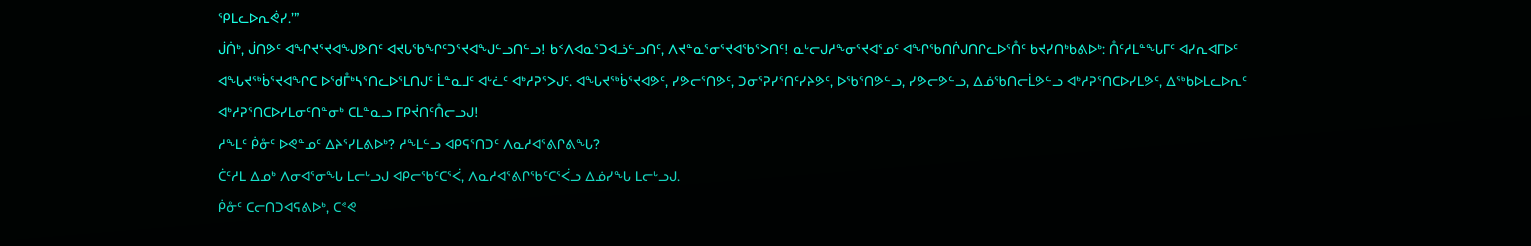ᕿᒪᓚᐅᕆᕚᓯ.’”
ᒎᑏᒃ, ᒎᑎᕗᑦ ᐊᖏᔪᕐᔪᐊᖑᕗᑎᑦ ᐊᔪᒐᖃᖏᑦᑐᕐᔪᐊᖑᓪᓗᑎᓪᓗ! ᑲᑉᐱᐊᓇᕐᑐᐊᓘᓪᓗᑎᑦ, ᐱᔪᓐᓇᕐᓂᕐᔪᐊᖃᕐᐳᑎᑦ! ᓇᒡᓕᒍᓱᖕᓂᕐᔪᐊᕐᓄᑦ ᐊᖏᖃᑎᒌᒍᑎᒋᓚᐅᕐᑍᑦ ᑲᔪᓯᑎᒃᑲᕕᐅᒃ: ᑍᑦᓱᒪᓐᖓᒥᑦ ᐊᓯᕆᐊᒥᐅᑦ ᐊᖓᔪᖅᑳᕐᔪᐊᖏᑕ ᐅᖁᒤᒃᓴᕐᑎᓚᐅᕐᒪᑎᒍᑦ ᒫᓐᓇᒧᑦ ᐊᒡᓛᑦ ᐊᒃᓱᕈᕐᐳᒍᑦ. ᐊᖓᔪᖅᑳᕐᔪᐊᕗᑦ, ᓯᕗᓕᕐᑎᕗᑦ, ᑐᓂᕐᕈᓯᕐᑎᑦᓯᔨᕗᑦ, ᐅᖃᕐᑎᕗᓪᓗ, ᓯᕗᓕᕗᓪᓗ, ᐃᓅᖃᑎᓕᒫᕗᓪᓗ ᐊᒃᓱᕈᕐᑎᑕᐅᓯᒪᕗᑦ, ᐃᖅᑲᐅᒪᓚᐅᕆᑦ ᐊᒃᓱᕈᕐᑎᑕᐅᓯᒪᓂᑦᑎᓐᓂᒃ ᑕᒪᓐᓇᓗ ᒥᑭᔫᑎᑦᑍᓕᓗᒍ!
ᓱᖕᒪᑦ ᑮᓁᑦ ᐅᕙᓐᓄᑦ ᐃᔨᕐᓯᒪᕕᐅᒃ? ᓱᖕᒪᓪᓗ ᐊᑭᕋᕐᑎᑐᑦ ᐱᓇᓱᐊᕐᕕᒋᕕᖓ?
ᑖᑦᓱᒪ ᐃᓄᒃ ᐱᓂᐊᕐᓂᖓ ᒪᓕᒡᓗᒍ ᐊᑭᓕᖃᑦᑕᕐᐹ, ᐱᓇᓱᐊᕐᕕᒋᖃᑦᑕᕐᐹᓗ ᐃᓅᓯᖓ ᒪᓕᒡᓗᒍ.
ᑮᓁᑦ ᑕᓕᑎᑐᐊᕋᕕᐅᒃ, ᑕᕝᕙ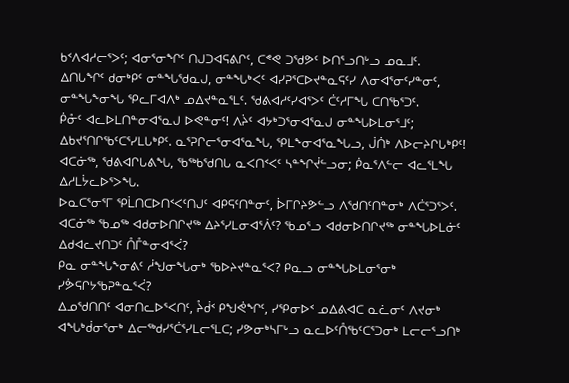ᑲᑉᐱᐊᓱᓕᕐᐳᑦ; ᐊᓂᕐᓂᖏᑦ ᑎᒍᑐᐊᕋᕕᒋᑦ, ᑕᕝᕙ ᑐᖁᕗᑦ ᐅᑎᕐᓗᑎᒡᓗ ᓄᓇᒧᑦ.
ᐃᑎᒐᖏᑦ ᑯᓂᒃᑭᑦ ᓂᓐᖓᖁᓇᒍ, ᓂᓐᖓᒃᐸᑦ ᐊᓯᕈᕐᑕᐅᔪᓐᓇᕋᑦᓯ ᐱᓂᐊᕐᓂᑦᓯᓐᓂᑦ, ᓂᓐᖓᖕᓂᖓ ᕿᓚᒥᐊᐱᒃ ᓄᐃᔪᓐᓇᕐᒪᑦ. ᖁᕕᐊᓱᑦᓯᐊᕐᐳᑦ ᑖᑦᓱᒥᖓ ᑕᑎᖃᕐᑐᑦ.
ᑮᓁᑦ ᐊᓚᐅᒪᑎᓐᓂᐊᕐᓇᒍ ᐅᕙᓐᓂᑦ! ᐱᔩᑦ ᐊᔭᒃᑐᕐᓂᐊᕐᓇᒍ ᓂᓐᖓᐅᒪᓂᕐᒧᑦ; ᐃᑲᔪᕐᑎᒋᖃᑦᑕᕐᓯᒪᒐᒃᑭᑦ. ᓇᕐᕈᒋᓕᕐᓂᐊᕐᓇᖓ, ᕿᒪᖕᓂᐊᕐᓇᖓᓗ, ᒎᑏᒃ ᐱᐅᓕᔨᒋᒐᒃᑭᑦ!
ᐊᑕᓃᖅ, ᖁᕕᐊᒋᒐᕕᖓ, ᖃᖅᑲᖁᑎᒐ ᓇᐸᑎᑉᐸᑦ ᓴᓐᖏᔫᓪᓗᓂ; ᑮᓇᕐᐱᓪᓕ ᐊᓚᕐᒪᖓ ᐃᓱᒪᔮᓚᐅᕐᐳᖓ.
ᐅᓇᑕᕐᓂᕐᒥ ᕿᒫᑎᑕᐅᑎᑉᐸᑦᑎᒍᑦ ᐊᑭᕋᑦᑎᓐᓂᑦ, ᐆᒥᒋᔨᕗᓪᓗ ᐱᖁᑎᑦᑎᓐᓂᒃ ᐱᑖᕐᑐᕐᐳᑦ.
ᐊᑕᓃᖅ ᖃᓄᖅ ᐊᑯᓂᐅᑎᒋᔪᖅ ᐃᔨᕐᓯᒪᓂᐊᕐᐲᑦ? ᖃᓄᕐᓗ ᐊᑯᓂᐅᑎᒋᔪᖅ ᓂᓐᖓᐅᒪᓃᑦ ᐃᑯᐊᓚᔪᑎᑐᑦ ᑍᒤᓐᓂᐊᕐᐹ?
ᑭᓇ ᓂᓐᖓᖕᓂᕕᑦ ᓲᖑᓂᖓᓂᒃ ᖃᐅᔨᔪᓐᓇᕐᐸ? ᑭᓇᓗ ᓂᓐᖓᐅᒪᓂᕐᓂᒃ ᓯᕘᕋᒋᔭᖃᕈᓐᓇᕐᐹ?
ᐃᓄᖁᑎᑎᑦ ᐊᓂᑎᓚᐅᕐᐸᑎᑦ, ᔧᑰᑉ ᑭᖑᕚᖏᑦ, ᓯᕿᓂᐅᑉ ᓄᐃᕕᐊᑕ ᓇᓛᓂᑦ ᐱᔪᓂᒃ ᐊᖓᒃᑰᓂᕐᓂᒃ ᐃᓕᖅᑯᓯᕐᑖᕐᓯᒪᓕᕐᒪᑕ; ᓯᕗᓂᒃᓴᒥᒡᓗ ᓇᓚᐅᑦᑍᖃᑦᑕᕐᑐᓂᒃ ᒪᓕᓕᕐᓗᑎᒃ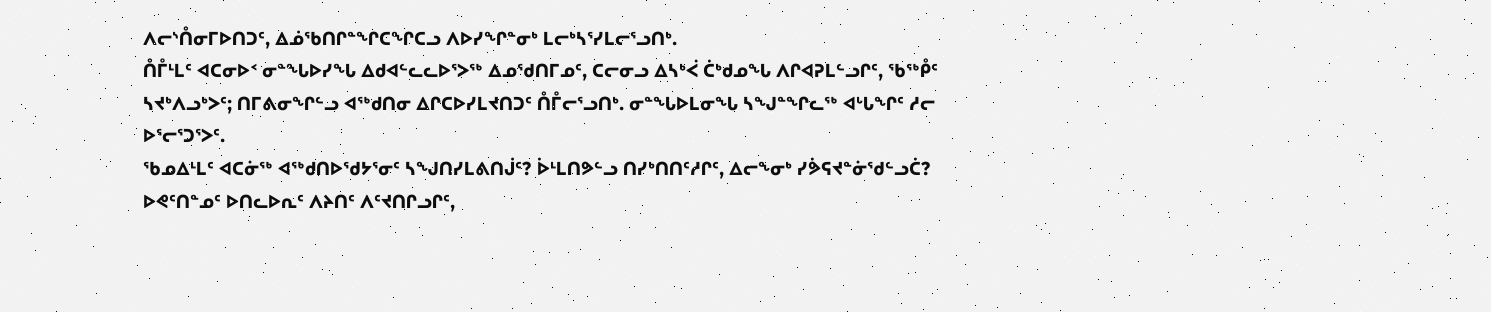ᐱᓕᔅᑍᓂᒥᐅᑎᑐᑦ, ᐃᓅᖃᑎᒋᓐᖏᑕᖏᑕᓗ ᐱᐅᓯᖏᓐᓂᒃ ᒪᓕᒃᓴᕐᓯᒪᓕᕐᓗᑎᒃ.
ᑍᒤᒻᒪᑦ ᐊᑕᓂᐅᑉ ᓂᓐᖓᐅᓯᖓ ᐃᑯᐊᓪᓚᓚᐅᕐᐳᖅ ᐃᓄᖁᑎᒥᓄᑦ, ᑕᓕᓂᓗ ᐃᓴᒃᐹ ᑖᒃᑯᓄᖓ ᐱᒋᐊᕈᒪᓪᓗᒋᑦ, ᖃᖅᑬᑦ ᓴᔪᒃᐱᓗᒃᐳᑦ; ᑎᒥᕕᓂᖏᓪᓗ ᐊᖅᑯᑎᓂ ᐃᒋᑕᐅᓯᒪᔪᑎᑐᑦ ᑍᒤᓕᕐᓗᑎᒃ. ᓂᓐᖓᐅᒪᓂᖓ ᓴᖑᓐᖏᓚᖅ ᐊᒡᒐᖏᑦ ᓱᓕ ᐅᕐᓕᕐᑐᕐᐳᑦ.
ᖃᓄᐃᒻᒪᑦ ᐊᑕᓃᖅ ᐊᖅᑯᑎᐅᖁᔭᕐᓂᑦ ᓴᖑᑎᓯᒪᕕᑎᒎᑦ? ᐆᒻᒪᑎᕗᓪᓗ ᑎᓯᒃᑎᑎᑦᓱᒋᑦ, ᐃᓕᖕᓂᒃ ᓯᕘᕋᔪᓐᓃᖁᓪᓗᑖ? ᐅᕙᑦᑎᓐᓄᑦ ᐅᑎᓚᐅᕆᑦ ᐱᔨᑎᑦ ᐱᑦᔪᑎᒋᓗᒋᑦ,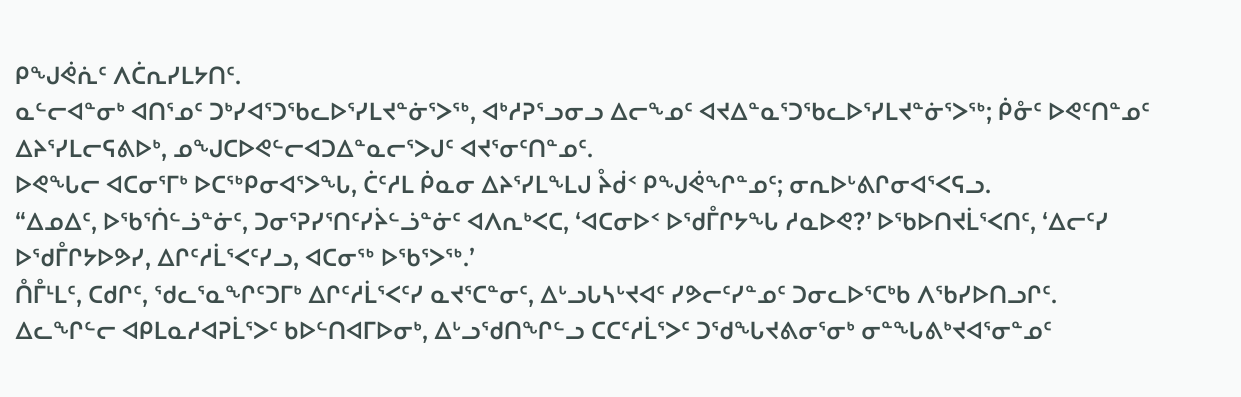ᑭᖑᕚᕇᑦ ᐱᑖᕆᓯᒪᔭᑎᑦ.
ᓇᓪᓕᐊᓐᓂᒃ ᐊᑎᕐᓄᑦ ᑐᒃᓯᐊᕐᑐᖃᓚᐅᕐᓯᒪᔪᓐᓃᕐᐳᖅ, ᐊᒃᓱᕈᕐᓗᓂᓗ ᐃᓕᖕᓄᑦ ᐊᔪᐃᓐᓇᕐᑐᖃᓚᐅᕐᓯᒪᔪᓐᓃᕐᐳᖅ; ᑮᓁᑦ ᐅᕙᑦᑎᓐᓄᑦ ᐃᔨᕐᓯᒪᓕᕋᕕᐅᒃ, ᓄᖑᑕᐅᕙᓪᓕᐊᑐᐃᓐᓇᓕᕐᐳᒍᑦ ᐊᔪᕐᓂᑦᑎᓐᓄᑦ.
ᐅᕙᖓᓕ ᐊᑕᓂᕐᒥᒃ ᐅᑕᖅᑭᓂᐊᕐᐳᖓ, ᑖᑦᓱᒪ ᑮᓇᓂ ᐃᔨᕐᓯᒪᖕᒪᒍ ᔧᑰᑉ ᑭᖑᕚᖏᓐᓄᑦ; ᓂᕆᐅᒡᕕᒋᓂᐊᕐᐸᕋᓗ.
“ᐃᓄᐃᑦ, ᐅᖃᕐᑏᓪᓘᓐᓃᑦ, ᑐᓂᕐᕈᓯᕐᑎᑦᓯᔩᓪᓘᓐᓃᑦ ᐊᐱᕆᒃᐸᑕ, ‘ᐊᑕᓂᐅᑉ ᐅᖁᒤᒋᔭᖓ ᓱᓇᐅᕙ?’ ᐅᖃᐅᑎᔪᒫᕐᐸᑎᑦ, ‘ᐃᓕᑦᓯ ᐅᖁᒤᒋᔭᐅᕗᓯ, ᐃᒋᑦᓱᒫᕐᐸᑦᓯᓗ, ᐊᑕᓂᖅ ᐅᖃᕐᐳᖅ.’
ᑍᒤᒻᒪᑦ, ᑕᑯᒋᑦ, ᖁᓚᕐᓇᖏᑦᑐᒥᒃ ᐃᒋᑦᓱᒫᕐᐸᑦᓯ ᓇᔪᕐᑕᓐᓂᑦ, ᐃᒡᓗᒐᓴᒡᔪᐊᑦ ᓯᕗᓕᑦᓯᓐᓄᑦ ᑐᓂᓚᐅᕐᑕᒃᑲ ᐱᖃᓯᐅᑎᓗᒋᑦ.
ᐃᓚᖏᓪᓕ ᐊᑭᒪᓇᓱᐊᕈᒫᕐᐳᑦ ᑲᐅᓪᑎᐊᒥᐅᓂᒃ, ᐃᒡᓗᖁᑎᖏᓪᓗ ᑕᑕᑦᓱᒫᕐᐳᑦ ᑐᖁᖓᔪᕕᓂᕐᓂᒃ ᓂᓐᖓᕕᒃᔪᐊᕐᓂᓐᓄᑦ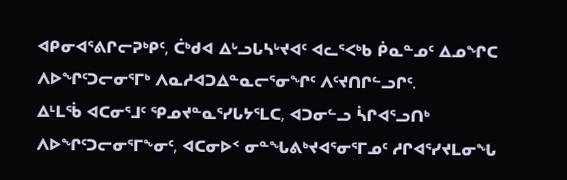ᐊᑭᓂᐊᕐᕕᒋᓕᕈᒃᑭᑦ, ᑖᒃᑯᐊ ᐃᒡᓗᒐᓴᒡᔪᐊᑦ ᐊᓚᕐᐸᒃᑲ ᑮᓇᓐᓄᑦ ᐃᓄᖏᑕ ᐱᐅᖏᑦᑐᓕᓂᕐᒥᒃ ᐱᓇᓱᐊᑐᐃᓐᓇᓕᕐᓂᖏᑦ ᐱᑦᔪᑎᒋᓪᓗᒋᑦ.
ᐃᒻᒪᖄ ᐊᑕᓂᕐᒧᑦ ᕿᓄᔪᓐᓇᕐᓯᒐᔭᕐᒪᑕ, ᐊᑐᓂᓪᓗ ᓵᒋᐊᕐᓗᑎᒃ ᐱᐅᖏᑦᑐᓕᓂᕐᒥᖕᓂᑦ, ᐊᑕᓂᐅᑉ ᓂᓐᖓᕕᒃᔪᐊᕐᓂᕐᒥᓄᑦ ᓱᒋᐊᕐᓯᔪᒪᓂᖓ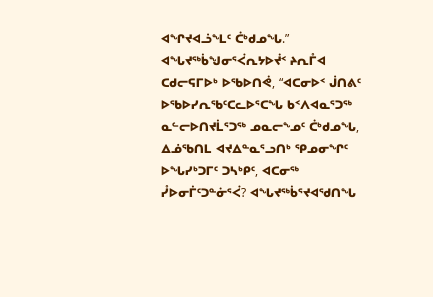ᐊᖏᔪᐊᓘᖕᒪᑦ ᑖᒃᑯᓄᖓ.”
ᐊᖓᔪᖅᑳᖑᓂᕐᐹᕆᔭᐅᔫᑉ ᔨᕆᒤᐊ ᑕᑯᓕᕋᒥᐅᒃ ᐅᖃᐅᑎᕚ, “ᐊᑕᓂᐅᑉ ᒎᑎᕕᑦ ᐅᖃᐅᓯᕆᖃᑦᑕᓚᐅᕐᑕᖓ ᑲᑉᐱᐊᓇᕐᑐᖅ ᓇᓪᓕᐅᑎᔪᒫᕐᑐᖅ ᓄᓇᓕᖕᓄᑦ ᑖᒃᑯᓄᖓ,
ᐃᓅᖃᑎᒪ ᐊᔪᐃᓐᓇᕐᓗᑎᒃ ᕿᓄᓂᖏᑦ ᐅᖓᓯᒃᑐᒥᑦ ᑐᓴᒃᑭᑦ, ᐊᑕᓂᖅ ᓮᐅᓂᒦᑦᑐᓐᓃᕐᐹ? ᐊᖓᔪᖅᑳᕐᔪᐊᖁᑎᖓ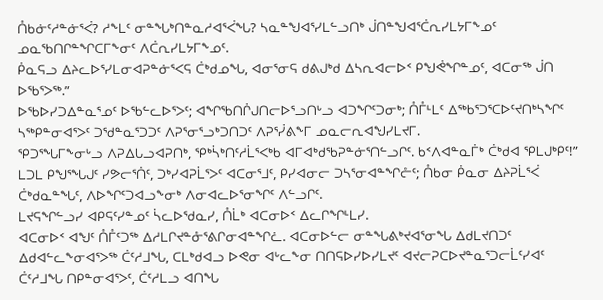ᑍᑲᓃᑦᓱᓐᓃᕐᐹ? ᓱᖕᒪᑦ ᓂᓐᖓᒃᑎᓐᓇᓱᐊᕐᐹᖓ? ᓴᓇᓐᖑᐊᕐᓯᒪᓪᓗᑎᒃ ᒎᑎᓐᖑᐊᕐᑖᕆᓯᒪᔭᒥᖕᓄᑦ ᓄᓇᖃᑎᒋᓐᖏᑕᒥᖕᓂᑦ ᐱᑖᕆᓯᒪᔭᒥᖕᓄᑦ.
ᑮᓇᕋᓗ ᐃᔨᓚᐅᕐᓯᒪᓂᐊᕈᓐᓃᕐᐸᕋ ᑖᒃᑯᓄᖓ, ᐊᓂᕐᓂᕋ ᑯᕕᒍᒃᑯ ᐃᓴᕆᐊᓕᐅᑉ ᑭᖑᕚᖏᓐᓄᑦ, ᐊᑕᓂᖅ ᒎᑎ ᐅᖃᕐᐳᖅ.”
ᐅᖃᐅᓯᑐᐃᓐᓇᕐᓄᑦ ᐅᖃᓪᓚᐅᕐᐳᑦ; ᐊᖏᖃᑎᒌᒍᑎᓕᐅᕐᓗᑎᒡᓗ ᐊᑐᖏᑦᑐᓂᒃ; ᑍᒤᒻᒪᑦ ᐃᖅᑲᕐᑐᕐᑕᐅᑦᔪᑎᒃᓴᖏᑦ ᓴᖅᑭᓐᓂᐊᕐᐳᑦ ᑐᖁᓐᓇᕐᑐᑐᑦ ᐱᕈᕐᓂᕐᓗᒃᑐᑎᑐᑦ ᐱᕈᕐᓰᕕᖕᒥ ᓄᓇᓕᕆᐊᖑᓯᒪᔪᒥ.
ᕿᑐᕐᖓᒥᖕᓂᒡᓗ ᐱᕈᐃᒐᓗᐊᕈᑎᒃ, ᕿᒃᓵᒃᑎᑦᓱᒫᕐᐸᒃᑲ ᐊᒥᐊᒃᑯᖃᕈᓐᓃᕐᑎᓪᓗᒋᑦ. ᑲᑉᐱᐊᓐᓇᒦᒃ ᑖᒃᑯᐊ ᕿᒪᒍᒃᑭᑦ!”
ᒪᑐᒪ ᑭᖑᕐᖓᒍᑦ ᓯᕗᓕᕐᑏᑦ, ᑐᒃᓯᐊᕈᒫᕐᐳᑦ ᐊᑕᓂᕐᒧᑦ, ᑭᓯᐊᓂᓕ ᑐᓴᕐᓂᐊᓐᖏᓔᑦ; ᑍᑲᓂ ᑮᓇᓂ ᐃᔨᕈᒫᕐᐹ ᑖᒃᑯᓇᓐᖓᑦ, ᐱᐅᖏᑦᑐᐊᓗᖕᓂᒃ ᐱᓂᐊᓚᐅᕐᓂᖏᑦ ᐱᓪᓗᒋᑦ.
ᒪᔪᕋᖏᓪᓗᓯ ᐊᑭᕋᑦᓯᓐᓄᑦ ᓵᓚᐅᖁᓇᓯ, ᑍᒫᒃ ᐊᑕᓂᐅᑉ ᐃᓚᒋᖏᒻᒪᓯ.
ᐊᑕᓂᐅᑉ ᐊᖑᑦ ᑍᒤᑦᑐᖅ ᐃᓱᒪᒋᔪᓐᓁᕐᕕᒋᓂᐊᓐᖏᓛ. ᐊᑕᓂᐅᓪᓕ ᓂᓐᖓᕕᒃᔪᐊᕐᓂᖓ ᐃᑯᒪᔪᑎᑐᑦ ᐃᑯᐊᓪᓚᖕᓂᐊᕐᐳᖅ ᑖᑦᓱᒧᖓ, ᑕᒪᒃᑯᐊᓗ ᐅᕙᓂ ᐊᒡᓚᖕᓂ ᑎᑎᕋᐅᓯᐅᓯᒪᔪᑦ ᐊᔪᓕᕈᑕᐅᔪᓐᓇᕐᑐᓕᒫᑦᓯᐊᑦ ᑖᑦᓱᒧᖓ ᑎᑭᓐᓂᐊᕐᐳᑦ, ᑖᑦᓱᒪᓗ ᐊᑎᖓ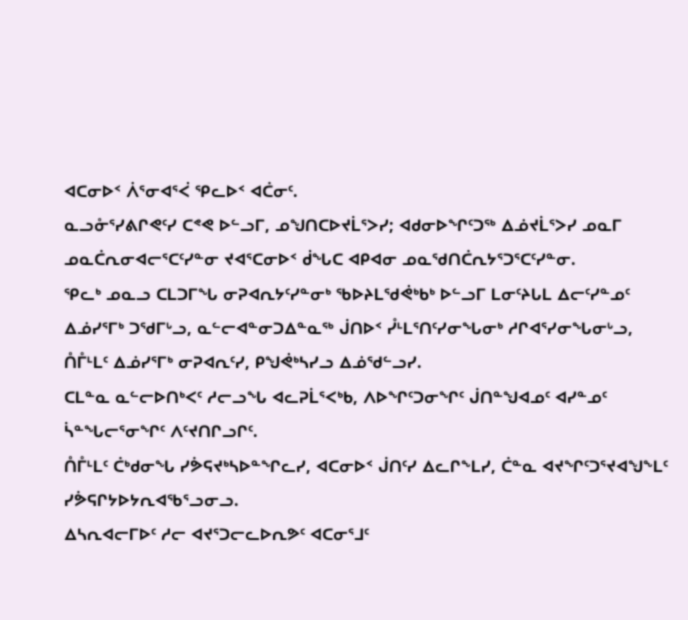ᐊᑕᓂᐅᑉ ᐲᕐᓂᐊᕐᐹ ᕿᓚᐅᑉ ᐊᑖᓂᑦ.
ᓇᓗᓁᕐᓯᕕᒋᕙᑦᓯ ᑕᕝᕙ ᐅᓪᓗᒥ, ᓄᖑᑎᑕᐅᔪᒫᕐᐳᓯ; ᐊᑯᓂᐅᖏᑦᑐᖅ ᐃᓅᔪᒫᕐᐳᓯ ᓄᓇᒥ ᓄᓇᑖᕆᓂᐊᓕᕐᑕᑦᓯᓐᓂ ᔪᐊᕐᑕᓂᐅᑉ ᑰᖓᑕ ᐊᑭᐊᓂ ᓄᓇᖁᑎᑖᕆᔭᕐᑐᕐᑕᑦᓯᓐᓂ.
ᕿᓚᒃ ᓄᓇᓗ ᑕᒪᑐᒥᖓ ᓂᕈᐊᕆᔭᑦᓯᓐᓂᒃ ᖃᐅᔨᒪᖁᕚᒃᑲᒃ ᐅᓪᓗᒥ ᒪᓂᑦᔨᒐᒪ ᐃᓕᑦᓯᓐᓄᑦ ᐃᓅᓯᕐᒥᒃ ᑐᖁᒥᒡᓗ, ᓇᓪᓕᐊᓐᓂᑐᐃᓐᓇᖅ ᒎᑎᐅᑉ ᓮᒻᒪᕐᑎᑦᓯᓂᖓᓂᒃ ᓱᒋᐊᕐᓯᓂᖓᓂᒡᓗ, ᑍᒤᒻᒪᑦ ᐃᓅᓯᕐᒥᒃ ᓂᕈᐊᕆᑦᓯ, ᑭᖑᕚᒃᓴᓯᓗ ᐃᓅᖁᓪᓗᓯ.
ᑕᒪᓐᓇ ᓇᓪᓕᐅᑎᒃᐸᑦ ᓱᓕᓗᖓ ᐊᓚᕈᒫᕐᐸᒃᑲ, ᐱᐅᖏᑦᑐᓂᖏᑦ ᒎᑎᓐᖑᐊᓄᑦ ᐊᓯᓐᓄᑦ ᓵᓐᖓᓕᕐᓂᖏᑦ ᐱᑦᔪᑎᒋᓗᒋᑦ.
ᑍᒤᒻᒪᑦ ᑖᒃᑯᓂᖓ ᓯᕘᕋᔪᒃᓴᐅᓐᖏᓚᓯ, ᐊᑕᓂᐅᑉ ᒎᑎᑦᓯ ᐃᓚᒋᖕᒪᓯ, ᑖᓐᓇ ᐊᔪᖏᑦᑐᕐᔪᐊᖑᖕᒪᑦ ᓯᕘᕋᒋᔭᐅᔭᕆᐊᖃᕐᓗᓂᓗ.
ᐃᓴᕆᐊᓕᒥᐅᑦ ᓱᓕ ᐊᔪᕐᑐᓕᓚᐅᕆᕗᑦ ᐊᑕᓂᕐᒧᑦ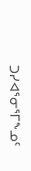ᑐᓯᐊᕐᓂᕐᒥᖕᓄᑦ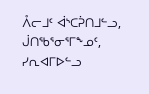ᐰᓕᒧᑦ ᐋᔅᑕᕉᑎᒧᓪᓗ, ᒎᑎᖃᕐᓂᕐᒥᖕᓄᑦ, ᓯᕆᐊᒥᐅᓪᓗ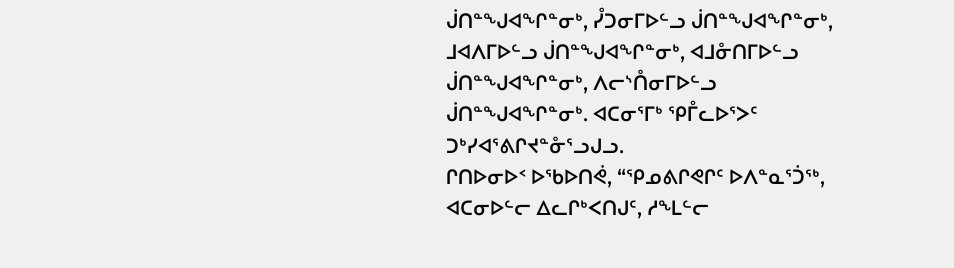ᒎᑎᓐᖑᐊᖏᓐᓂᒃ, ᓮᑐᓂᒥᐅᓪᓗ ᒎᑎᓐᖑᐊᖏᓐᓂᒃ, ᒧᐊᐱᒥᐅᓪᓗ ᒎᑎᓐᖑᐊᖏᓐᓂᒃ, ᐊᒧᓁᑎᒥᐅᓪᓗ ᒎᑎᓐᖑᐊᖏᓐᓂᒃ, ᐱᓕᔅᑍᓂᒥᐅᓪᓗ ᒎᑎᓐᖑᐊᖏᓐᓂᒃ. ᐊᑕᓂᕐᒥᒃ ᕿᒤᓚᐅᕐᐳᑦ ᑐᒃᓯᐊᕐᕕᒋᔪᓐᓁᕐᓗᒍᓗ.
ᒋᑎᐅᓂᐅᑉ ᐅᖃᐅᑎᕚ, “ᕿᓄᕕᒋᕙᒋᑦ ᐅᐱᓐᓇᕐᑑᖅ, ᐊᑕᓂᐅᓪᓕ ᐃᓚᒋᒃᐸᑎᒍᑦ, ᓱᖕᒪᓪᓕ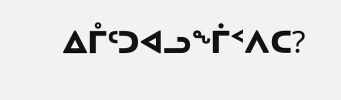ᐃᒤᑦᑐᐊᓗᖕᒦᑉᐱᑕ?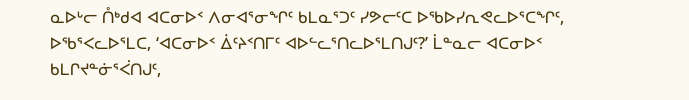ᓇᐅᒡᓕ ᑍᒃᑯᐊ ᐊᑕᓂᐅᑉ ᐱᓂᐊᕐᓂᖏᑦ ᑲᒪᓇᕐᑐᑦ ᓯᕗᓕᑦᑕ ᐅᖃᐅᓯᕆᕙᓚᐅᕐᑕᖏᑦ, ᐅᖃᕐᐸᓚᐅᕐᒪᑕ, ‘ᐊᑕᓂᐅᑉ ᐄᑦᔨᑉᑎᒥᑦ ᐊᐅᓪᓚᕐᑎᓚᐅᕐᒪᑎᒍᑦ?’ ᒫᓐᓇᓕ ᐊᑕᓂᐅᑉ ᑲᒪᒋᔪᓐᓃᕐᐹᑎᒍᑦ,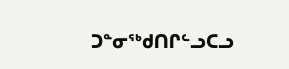ᑐᓐᓂᖅᑯᑎᒋᓪᓗᑕᓗ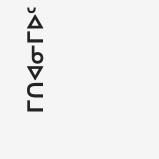ᒥᑎᐊᓂᒥᐅᑦ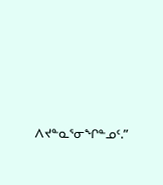ᐱᔪᓐᓇᕐᓂᖏᓐᓄᑦ.”